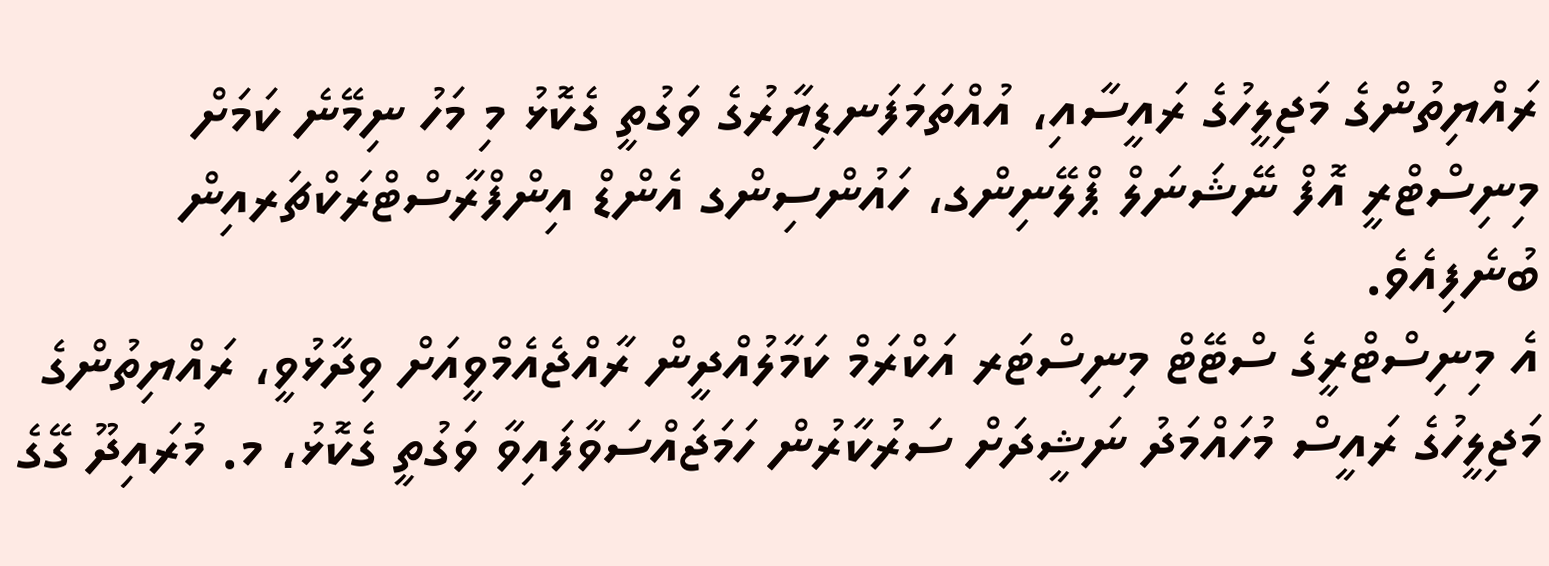ރައްޔިތުންގެ މަޖިލީހުގެ ރައީސާއި، އުއްތަމަފަނޑިޔާރުގެ ވަގުތީ ގެކޮޅު މި މަހު ނިމޭނެ ކަމަށް މިނިސްޓްރީ އޮފް ނޭޝަނަލް ޕްލޭނިންގ، ހައުންސިންގ އެންޑް އިންފްރާސްޓްރަކްޗަރއިން ބުނެފިއެވެ.
އެ މިނިސްޓްރީގެ ސްޓޭޓް މިނިސްޓަރ އަކްރަމް ކަމާލުއްދީން ރާއްޖެއެމްވީއަށް ވިދާޅުވީ، ރައްޔިތުންގެ މަޖިލީހުގެ ރައީސް މުހައްމަދު ނަޝީދަށް ސަރުކާރުން ހަމަޖައްސަވާފައިވާ ވަގުތީ ގެކޮޅު، މ. މުރައިދޫ ގޭގެ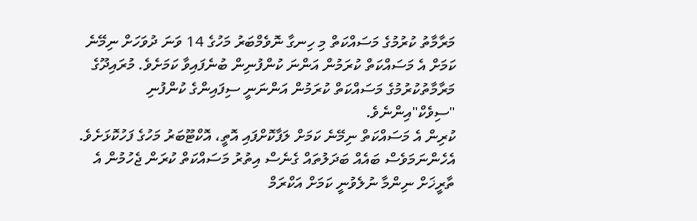މަރާމާތު ކުރުމުގެ މަސައްކަތް މި ހިނގާ ނޮވެމްބަރު މަހުގެ 14 ވަނަ ދުވަހަށް ނިމޭނެ ކަމަށް އެ މަސައްކަތް ކުރަމުން އަންނަ ކުންފުނިން ބުނެފައިވާ ކަމަށެވެ. މުރައިދޫގެ މަރާމާތުކުރުމުގެ މަސައްކަތް ކުރަމުން އަންނަނީ ސިފައިންގެ ކުންފުނި "ސިވެކް"އިންނެވެ.
ކުރިން އެ މަސައްކަތް ނިމޭނެ ކަމަށް ލަފާކޮށްފައި އޮތީ، އޮކްޓޫބަރު މަހުގެ ފަހުކޮޅަށެވެ. އެހެންނަމަވެސް ބައެއް ބަދަލުތައް ގެނެސް އިތުރު މަސައްކަތް ކުރަން ޖެހުމުން އެ ތާރީޚަށް ނިންމާ ނުލެވުނީ ކަމަށް އަކްރަމް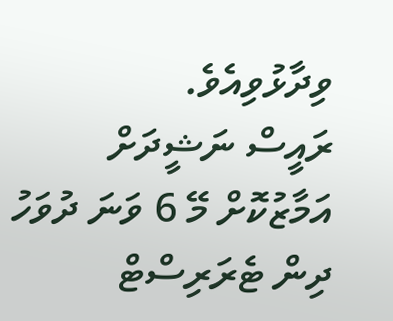ވިދާޅުވިއެވެ.
ރައީސް ނަޝީދަށް އަމާޒުކޮށް މޭ 6 ވަނަ ދުވަހު ދިން ޓެރަރިސްޓް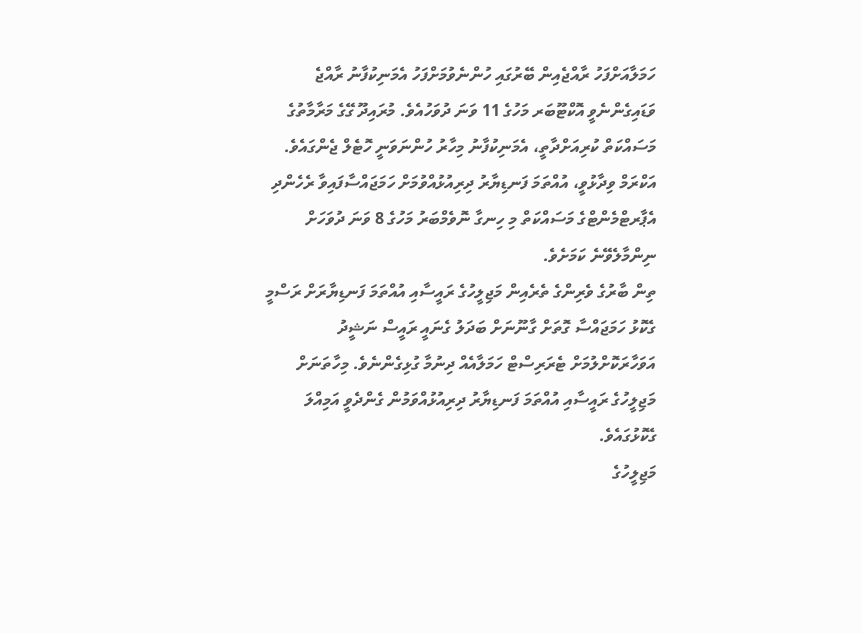ހަމަލާއަށްފަހު ރާއްޖެއިން ބޭރުގައި ހުންނެވުމަށްފަހު އެމަނިކުފާނު ރާއްޖެ ވަޑައިގެންނެވީ އޮކްޓޫބަރ މަހުގެ 11 ވަނަ ދުވަހުއެވެ. މުރައިދޫ ގޭގެ މަރާމާތުގެ މަސައްކަތް ކުރިއަށްދާތީ، އެމަނިކުފާނު މިހާރު ހުންނަވަނީ ހޮޓެލް ޖެންގައެވެ.
އަކްރަމް ވިދާޅުވީ، އުއްތަމަ ފަނޑިޔާރު ދިރިއުޅުއްވުމަށް ހަމަޖައްސާފައިވާ ރެހެންދި އެޕާރޓްމެންޓްގެ މަސައްކަތް މި ހިނގާ ނޮވެމްބަރު މަހުގެ 8 ވަނަ ދުވަހަށް ނިންމާލެވޭނެ ކަމަށެވެ.
ތިން ބާރުގެ ވެރިންގެ ތެރެއިން މަޖިލީހުގެ ރައީސާއި އުއްތަމަ ފަނޑިޔާރަށް ރަސްމީ ގެކޮޅު ހަމަޖައްސާ ގޮތަށް ގާނޫނަށް ބަދަލު ގެނައީ ރައީސް ނަޝީދު އަވަހާރަކޮށްލުމަށް ޓެރަރިސްޓް ހަމަލާއެއް ދިނުމާ ގުޅިގެންނެވެ. މިހާތަނަށް މަޖިލީހުގެ ރައީސާއި އުއްތަމަ ފަނޑިޔާރު ދިރިއުޅުއްވަމުން ގެންދެވީ އަމިއްލަ ގެކޮޅުގައެވެ.
މަޖިލީހުގެ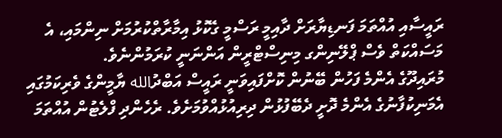ރައީސާއި އުއްތަމަ ފަނޑިޔާރަށް ދާއިމީ ރަސްމީ ގެކޮޅު އިމާރާތްކުރުމަށް ނިންމައި، އެ މަސައްކަތް ވެސް ޕްލޭނިންގ މިނިސްޓްރީން އަންނަނީ ކުރަމުންނެވެ.
މުރައިދޫގެ އެންމެ ފަހުން ބޭނުން ކޮށްފައިވަނީ ރައީސް އަބްދުالله ޔާމީންގެ ވެރިކަމުގައި އެމަނިކުފާނުގެ އެންމެ ދޮށީ ދެބޭފުޅުން ދިރިއުޅުއްވުމަށެވެ. ރެހެންދި ފްލެޓުން އުއްތަމަ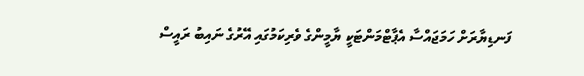ފަނޑިޔާރަށް ހަމަޖައްސާ އެޕާޓްމަންޓަކީ ޔާމީންގެ ވެރިކަމުގައި އޭރުގެ ނައިބު ރައީސް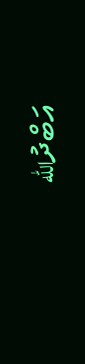އަބްދުالله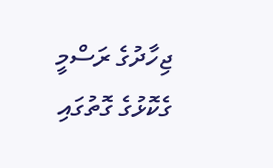ޖިހާދުގެ ރަސްމީ ގެކޮޅުގެ ގޮތުގައި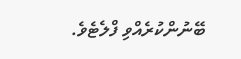ބޭނުންކުރެއްވި ފްލެޓެވެ.